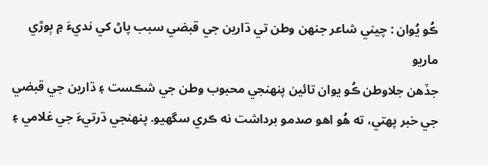ڪُو يُوان : چيني شاعر جنھن وطن تي ڌارين جي قبضي سبب پاڻ کي نديءَ ۾ ٻوڙي ماريو
جڏهن جلاوطن ڪُو يوان تائين پنهنجي محبوب وطن جي شڪست ۽ ڌارين جي قبضي جي خبر پهتي، ته هُو اهو صدمو برداشت نه ڪري سگهيو. پنهنجي ڌرتيءَ جي غلامي ۽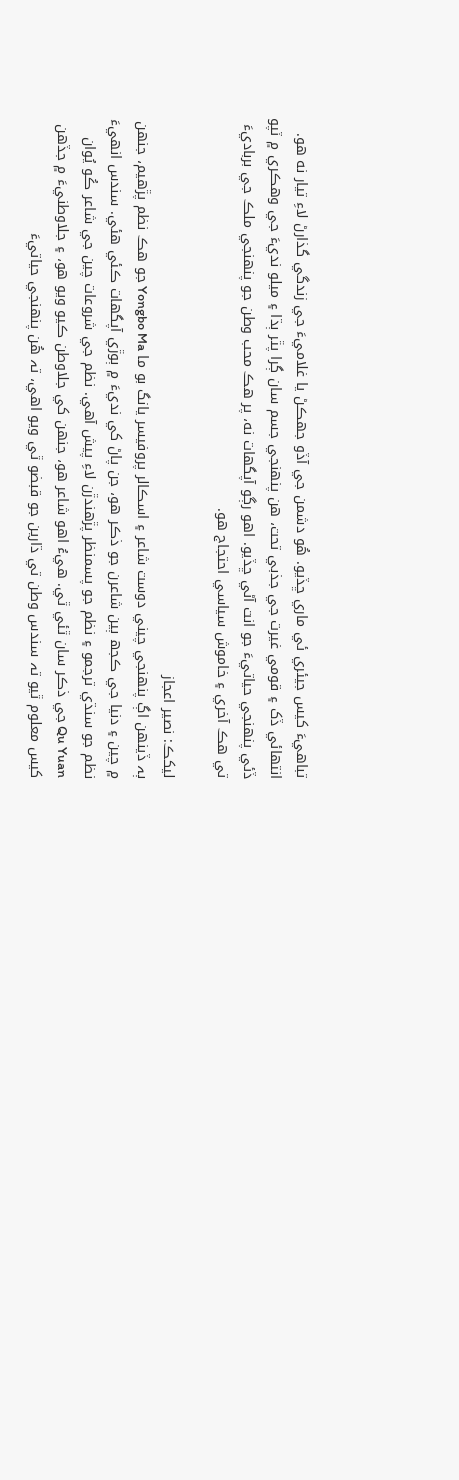تباهيءَ کيس جيئري ئي ماري ڇڏيو. هُو دشمن جي آڏو جهڪڻ يا غلاميءَ جي زندگي گذارڻ لاءِ تيار نه هو. انتهائي ڏک ۽ قومي غيرت جي جذبي تحت، هن پنهنجي جسم سان ڳرا پٿر ٻڌا ۽ ميلو نديءَ جي وهڪري ۾ ٽپو ڏئي پنهنجي حياتيءَ جو انت آڻي ڇڏيو. اهو رڳو آپگهات نه، پر هڪ محب وطن جو پنهنجي ملڪ جي برباديءَ تي هڪ آخري ۽ خاموش سياسي احتجاج هو.

ليکڪ: نصير اعجاز
ٻہ ڏينھن اڳ پنھنجي چيني دوست شاعر ۽ اسڪالر پروفيسر يانگ بو ما Yongbo Ma جو ھڪ نظم پڙھيم، جنھن ۾ چين ۽ دنيا جي ڪجھ ٻين شاعرن جو ذڪر ھو، جن پاڻ کي نديءَ ۾ ٻوڙي آپگھات ڪئي ھئي. سندس انھيءَ نظم جو سنڌي ترجمو ۽ نظم جو پسمنظر پڙھندڙن لاءِ پيش آھي. نظم جي شروعات چين جي شاعر ڪُو يُوان Qu Yuan جي ذڪر سان ٿئي ٿي. ھيءُ اھو شاعر ھو، جنھن کي جلاوطن ڪيو ويو ھو، ۽ جلاوطنيءَ ۾ جڏھن کيس معلوم ٿيو تہ سندس وطن تي ڌارين جو قبضو ٿي ويو اھي، تہ ھُن پنھنجي حياتيءَ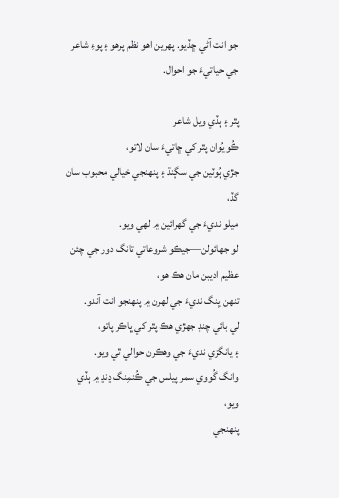جو انت آڻي ڇڏيو. پھرين اھو نظم پرھو ۽ پوءِ شاعر جي حياتيءَ جو احوال.

پٿر ۽ ٻڏي ويل شاعر
ڪُو يُوان پٿر کي ڇاتيءَ سان لاتو،
جڙي ٻُوٽين جي سڳنڌ ۽ پنهنجي خيالي محبوب سان گڏ،
ميلو نديءَ جي گهرائين ۾ لهي ويو.
لو جھائولن—جيڪو شروعاتي تانگ دور جي چئن عظيم اديبن مان هڪ هو،
تنهن يِنگ نديءَ جي لهرن ۾ پنهنجو انت آندو.
لي بائي چنڊ جهڙي هڪ پٿر کي ڀاڪر پاتو،
۽ يانگزي نديءَ جي وهڪرن حوالي ٿي ويو.
وانگ گُووي سمر پيلس جي ڪُنمِنگ ڍنڍ ۾ ٻڏي ويو،
پنهنجي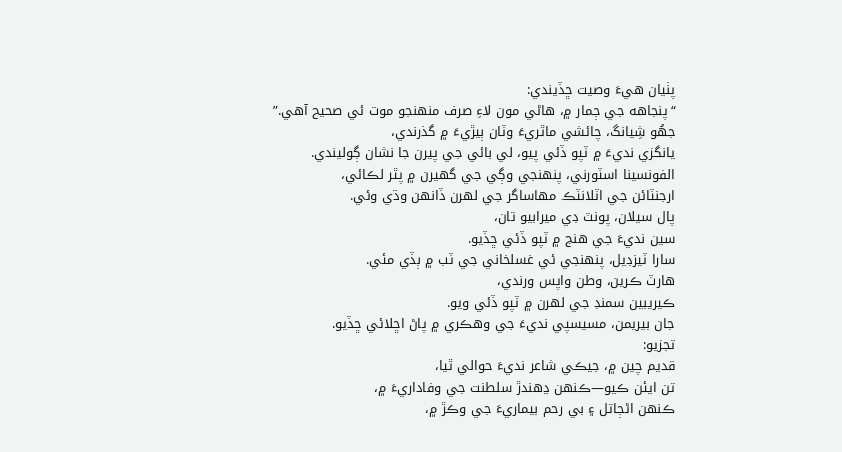پٺيان هيءَ وصيت ڇڏيندي:
“پنجاهه جي ڄمار ۾، هاڻي مون لاءِ صرف منهنجو موت ئي صحيح آهي.”
جھُو شِيانگ، چائشي ماٿريءَ وٽان ٻيڙيءَ ۾ گذرندي،
يانگزي نديءَ ۾ ٽپو ڏئي پيو، لي بائي جي پيرن جا نشان ڳوليندي.
الفونسينا اسٽورني، پنهنجي وڳي جي گهيرن ۾ پٿر لڪائي،
ارجنٽائن جي اٽلانٽڪ مهاساگر جي لهرن ڏانهن وڌي وئي.
پال سيلان، پونٽ ڊي ميرابيو تان،
سين نديءَ جي هنج ۾ ٽپو ڏئي ڇڏيو.
سارا ٽيزڊيل، پنهنجي ئي غسلخاني جي ٽب ۾ ٻڏي مئي.
هارٽ ڪرين، وطن واپس ورندي،
ڪيريبين سمنڊ جي لهرن ۾ ٽپو ڏئي ويو.
جان بيريمن، مسيسپي نديءَ جي وهڪري ۾ پاڻ اڇلائي ڇڏيو.
تجزيو:
قديم چين ۾، جيڪي شاعر نديءَ حوالي ٿيا،
تن ايئن ڪيو—ڪنهن ڍهندڙ سلطنت جي وفاداريءَ ۾،
ڪنهن اڻڄاتل ۽ بي رحم بيماريءَ جي وڪڙ ۾،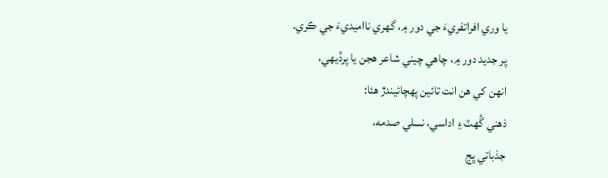يا وري افراتفريءَ جي دور ۾، گهري نااميديءَ جي ڪري.
پر جديد دور ۾، چاهي چيني شاعر هجن يا پرڏيهي،
انهن کي هن انت تائين پهچائيندڙ هئا:
ذهني گُهٽ ۽ اداسي، نسلي صدمه،
جذباتي ڀڃ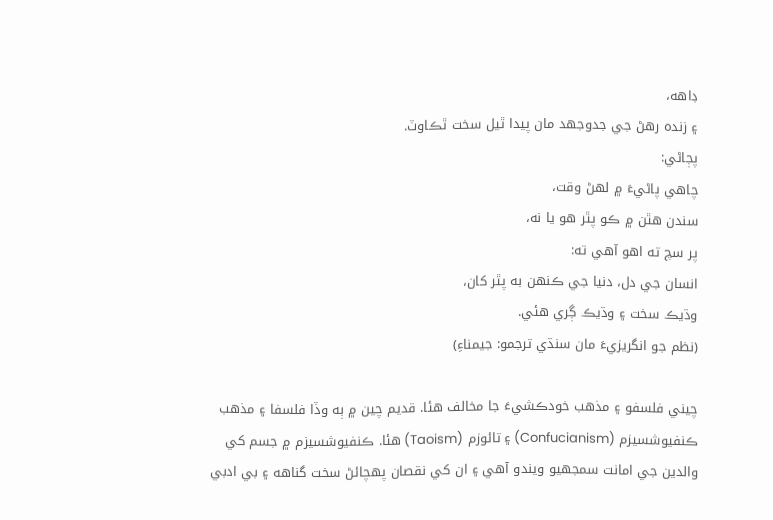ڊاهه،
۽ زنده رهڻ جي جدوجهد مان پيدا ٿيل سخت ٿڪاوٽ.
پڄاڻي:
چاهي پاڻيءَ ۾ لهڻ وقت،
سندن هٿن ۾ ڪو پٿر هو يا نه،
پر سچ ته اهو آهي ته:
انسان جي دل، دنيا جي ڪنهن به پٿر کان،
وڌيڪ سخت ۽ وڌيڪ ڳري هئي.
(نظم جو انگريزيءَ مان سنڌي ترجمو: جيمناءِ)

چيني فلسفو ۽ مذهب خودڪشيءَ جا مخالف ھئا. قديم چين ۾ ٻه وڏا فلسفا ۽ مذهب ڪنفيوشسيزم (Confucianism) ۽ تائوزم (Taoism) هئا. ڪنفيوشسيزم ۾ جسم کي والدين جي امانت سمجهيو ويندو آهي ۽ ان کي نقصان پهچائڻ سخت گناهه ۽ بي ادبي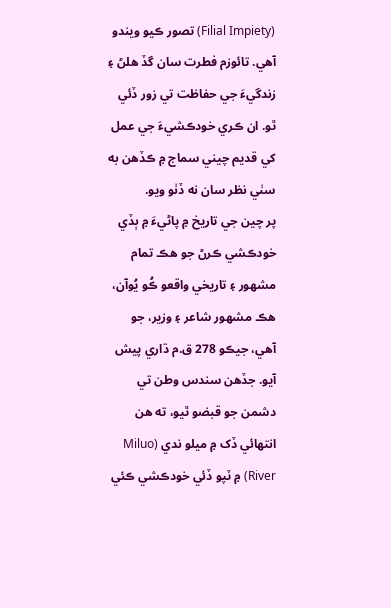(Filial Impiety) تصور ڪيو ويندو آهي. تائوزم فطرت سان گڏ هلڻ ۽ زندگيءَ جي حفاظت تي زور ڏئي ٿو. ان ڪري خودڪشيءَ جي عمل کي قديم چيني سماج ۾ ڪڏهن به سٺي نظر سان نه ڏٺو ويو.
پر چين جي تاريخ ۾ پاڻيءَ ۾ ٻڏي خودڪشي ڪرڻ جو هڪ تمام مشهور ۽ تاريخي واقعو ڪُو يُوآن، هڪ مشهور شاعر ۽ وزير، جو آهي، جيڪو 278 ق.م ڌاري پيش آيو. جڏهن سندس وطن تي دشمن جو قبضو ٿيو، ته هن انتهائي ڏک ۾ ميلو ندي (Miluo River) ۾ ٽپو ڏئي خودڪشي ڪئي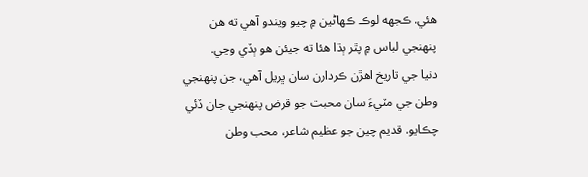هئي. ڪجهه لوڪ ڪهاڻين ۾ چيو ويندو آهي ته هن پنهنجي لباس ۾ پٿر ٻڌا هئا ته جيئن هو ٻڏي وڃي.
دنيا جي تاريخ اهڙن ڪردارن سان ڀريل آهي، جن پنهنجي وطن جي مٽيءَ سان محبت جو قرض پنهنجي جان ڏئي چڪايو. قديم چين جو عظيم شاعر، محب وطن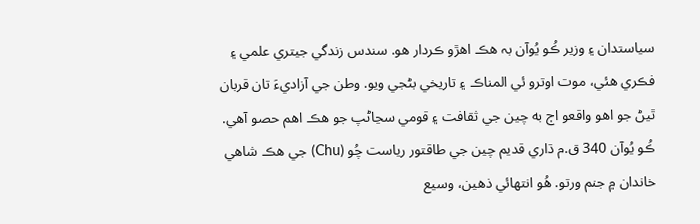سياستدان ۽ وزير ڪُو يُوآن بہ ھڪ اھڙو ڪردار ھو. سندس زندگي جيتري علمي ۽ فڪري هئي، موت اوترو ئي المناڪ ۽ تاريخي بڻجي ويو. وطن جي آزاديءَ تان قربان ٿيڻ جو اهو واقعو اڄ به چين جي ثقافت ۽ قومي سڃاڻپ جو هڪ اهم حصو آهي.
ڪُو يُوآن 340 ق.م ڌاري قديم چين جي طاقتور رياست چُو (Chu) جي هڪ شاهي خاندان ۾ جنم ورتو. هُو انتهائي ذهين، وسيع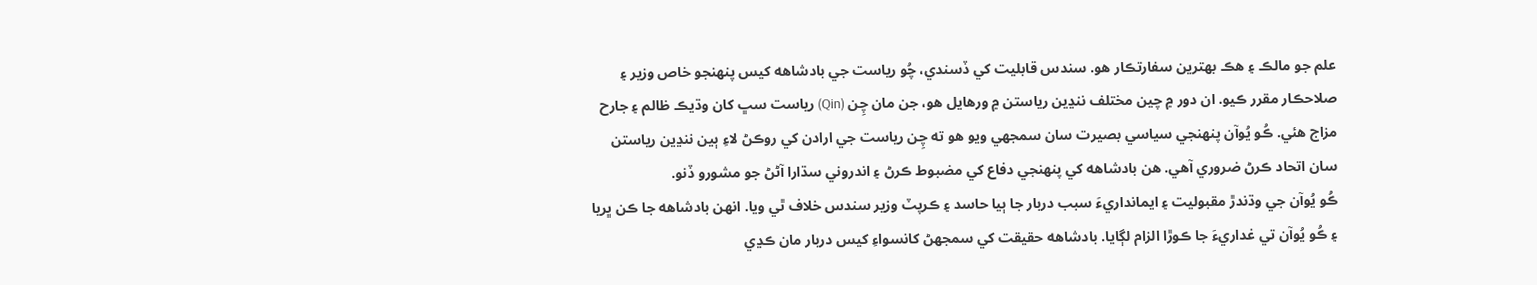علم جو مالڪ ۽ هڪ بهترين سفارتڪار هو. سندس قابليت کي ڏسندي، چُو رياست جي بادشاهه کيس پنهنجو خاص وزير ۽ صلاحڪار مقرر ڪيو. ان دور ۾ چين مختلف ننڍين رياستن ۾ ورهايل هو، جن مان چِن (Qin) رياست سڀ کان وڌيڪ ظالم ۽ جارح مزاج هئي. ڪُو يُوآن پنهنجي سياسي بصيرت سان سمجهي ويو هو ته چِن رياست جي ارادن کي روڪڻ لاءِ ٻين ننڍين رياستن سان اتحاد ڪرڻ ضروري آهي. هن بادشاهه کي پنهنجي دفاع کي مضبوط ڪرڻ ۽ اندروني سڌارا آڻڻ جو مشورو ڏنو.
ڪُو يُوآن جي وڌندڙ مقبوليت ۽ ايمانداريءَ سبب دربار جا ٻيا حاسد ۽ ڪرپٽ وزير سندس خلاف ٿي ويا. انهن بادشاهه جا ڪن ڀريا ۽ ڪُو يُوآن تي غداريءَ جا ڪوڙا الزام لڳايا. بادشاهه حقيقت کي سمجهڻ کانسواءِ کيس دربار مان ڪڍي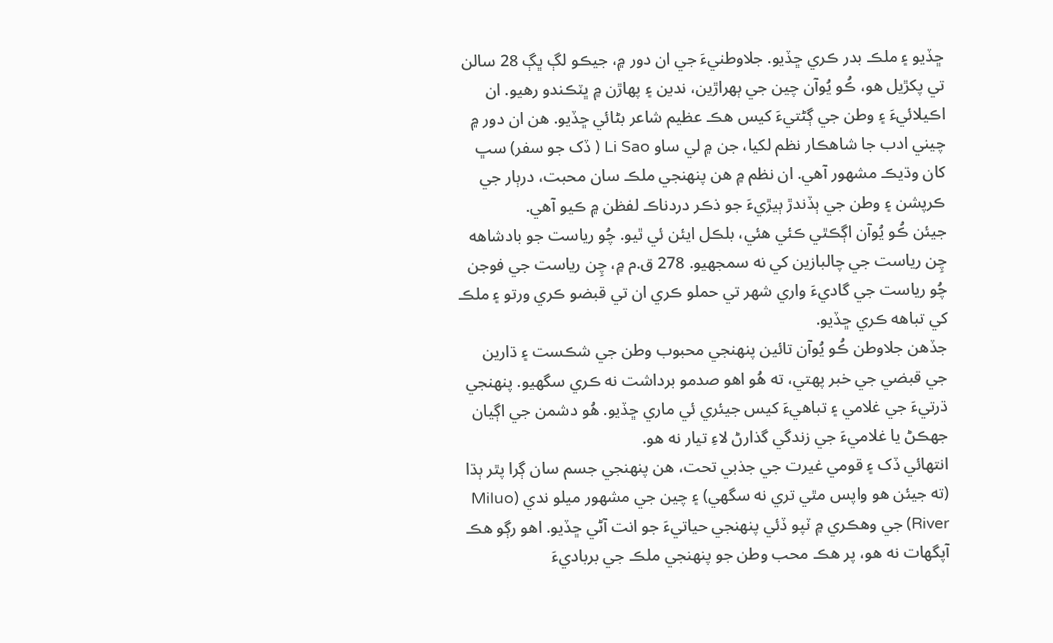ڇڏيو ۽ ملڪ بدر ڪري ڇڏيو. جلاوطنيءَ جي ان دور ۾، جيڪو لڳ ڀڳ 28 سالن تي پکڙيل هو، ڪُو يُوآن چين جي ٻهراڙين، ندين ۽ پهاڙن ۾ ڀٽڪندو رهيو. ان اڪيلائيءَ ۽ وطن جي ڳڻتيءَ کيس هڪ عظيم شاعر بڻائي ڇڏيو. هن ان دور ۾ چيني ادب جا شاهڪار نظم لکيا، جن ۾ لي ساو Li Sao ( ڏک جو سفر) سڀ کان وڌيڪ مشهور آهي. ان نظم ۾ هن پنهنجي ملڪ سان محبت، درٻار جي ڪرپشن ۽ وطن جي ٻڏندڙ ٻيڙيءَ جو ذڪر دردناڪ لفظن ۾ ڪيو آهي.
جيئن ڪُو يُوآن اڳڪٿي ڪئي هئي، بلڪل ايئن ئي ٿيو. چُو رياست جو بادشاهه چِن رياست جي چالبازين کي نه سمجهيو. 278 ق.م ۾، چِن رياست جي فوجن چُو رياست جي گاديءَ واري شهر تي حملو ڪري ان تي قبضو ڪري ورتو ۽ ملڪ کي تباهه ڪري ڇڏيو.
جڏهن جلاوطن ڪُو يُوآن تائين پنهنجي محبوب وطن جي شڪست ۽ ڌارين جي قبضي جي خبر پهتي، ته هُو اهو صدمو برداشت نه ڪري سگهيو. پنهنجي ڌرتيءَ جي غلامي ۽ تباهيءَ کيس جيئري ئي ماري ڇڏيو. هُو دشمن جي اڳيان جهڪڻ يا غلاميءَ جي زندگي گذارڻ لاءِ تيار نه هو.
انتهائي ڏک ۽ قومي غيرت جي جذبي تحت، هن پنهنجي جسم سان ڳرا پٿر ٻڌا (ته جيئن هو واپس مٿي تري نه سگهي) ۽ چين جي مشهور ميلو ندي (Miluo River) جي وهڪري ۾ ٽپو ڏئي پنهنجي حياتيءَ جو انت آڻي ڇڏيو. اهو رڳو هڪ آپگهات نه هو، پر هڪ محب وطن جو پنهنجي ملڪ جي برباديءَ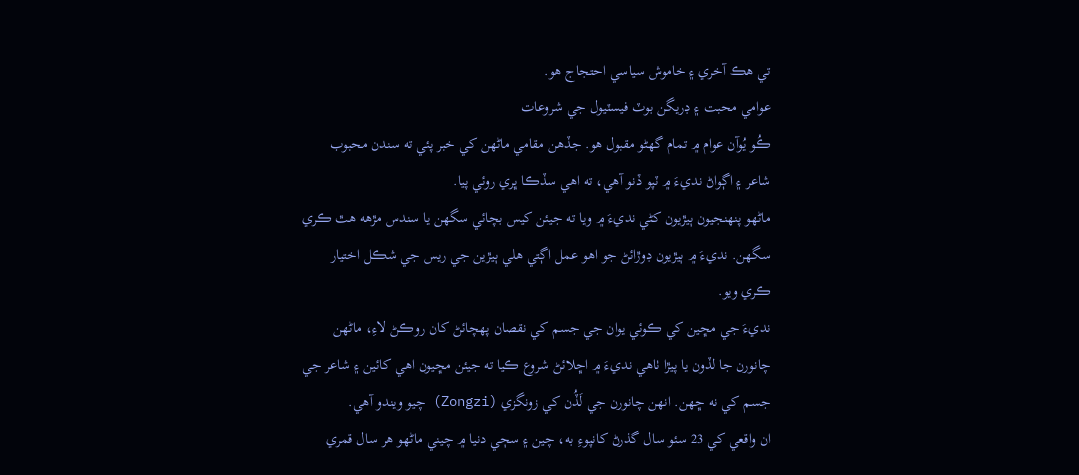تي هڪ آخري ۽ خاموش سياسي احتجاج هو.
عوامي محبت ۽ ڊريگن بوٽ فيسٽيول جي شروعات
ڪُو يُوآن عوام ۾ تمام گهڻو مقبول هو. جڏهن مقامي ماڻهن کي خبر پئي ته سندن محبوب شاعر ۽ اڳواڻ نديءَ ۾ ٽپو ڏنو آهي، ته اهي سڏڪا ڀري روئي پيا.
ماڻهو پنهنجيون ٻيڙيون کڻي نديءَ ۾ ويا ته جيئن کيس بچائي سگهن يا سندس مڙهه هٿ ڪري سگهن. نديءَ ۾ ٻيڙيون ڊوڙائڻ جو اهو عمل اڳتي هلي ٻيڙين جي ريس جي شڪل اختيار ڪري ويو.
نديءَ جي مڇين کي ڪوئي يوان جي جسم کي نقصان پهچائڻ کان روڪڻ لاءِ، ماڻهن چانورن جا لڏون يا پيڙا ٺاھي نديءَ ۾ اڇلائڻ شروع ڪيا ته جيئن مڇيون اهي کائين ۽ شاعر جي جسم کي نه ڇهن. انهن چانورن جي لَڏُن کي زونگزي (Zongzi) چيو ويندو آهي.
ان واقعي کي 23 سئو سال گذرڻ کانپوءِ به، چين ۽ سڄي دنيا ۾ چيني ماڻهو هر سال قمري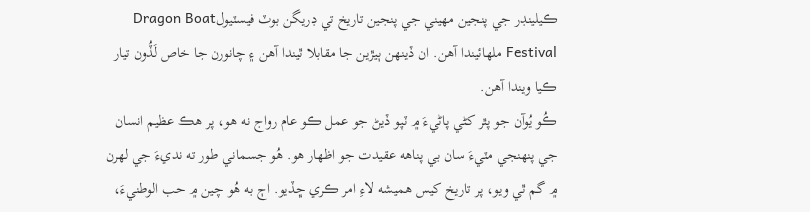ڪيلينڊر جي پنجين مهيني جي پنجين تاريخ تي ڊريگن بوٽ فيسٽيولDragon Boat Festival ملهائيندا آهن. ان ڏينهن ٻيڙين جا مقابلا ٿيندا آهن ۽ چانورن جا خاص لَڏُون تيار ڪيا ويندا آهن.
ڪُو يُوآن جو پٿر کڻي پاڻيءَ ۾ ٽپو ڏيڻ جو عمل ڪو عام رواج نه هو، پر هڪ عظيم انسان جي پنهنجي مٽيءَ سان بي پناهه عقيدت جو اظھار هو. هُو جسماني طور ته نديءَ جي لهرن ۾ گم ٿي ويو، پر تاريخ کيس هميشه لاءِ امر ڪري ڇڏيو. اڄ به هُو چين ۾ حب الوطنيءَ،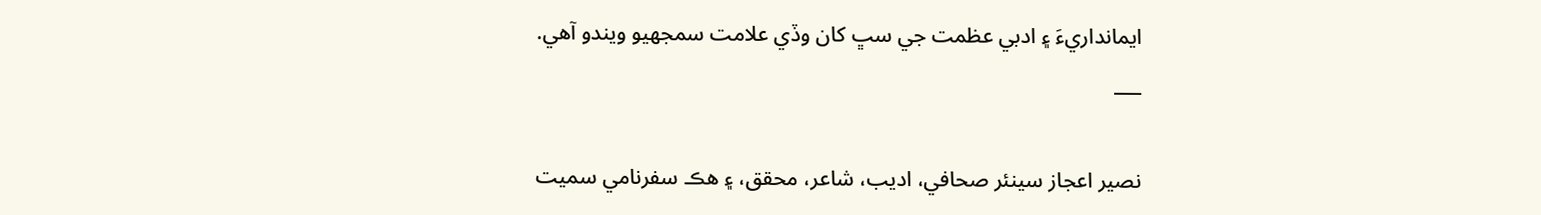ايمانداريءَ ۽ ادبي عظمت جي سڀ کان وڏي علامت سمجهيو ويندو آهي.
___

نصير اعجاز سينئر صحافي، اديب، شاعر، محقق، ۽ ھڪ سفرنامي سميت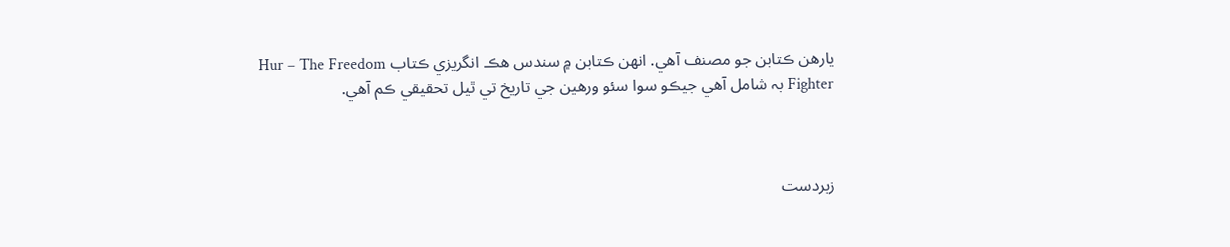يارھن ڪتابن جو مصنف آھي. انھن ڪتابن ۾ سندس ھڪ انگريزي ڪتاب Hur – The Freedom Fighter بہ شامل آھي جيڪو سوا سئو ورھين جي تاريخ تي ٿيل تحقيقي ڪم آھي.



زبردست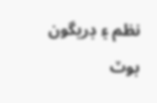نظم ۽ ڊريگون بوٽ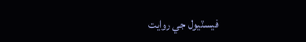فيسٽيول جي روايت